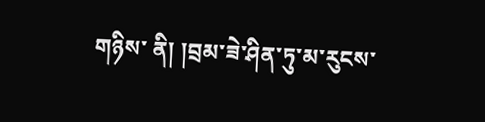གཉིས་ ནི། །བྲམ་ཟེ་ཤིན་ཏུ་མ་རུངས་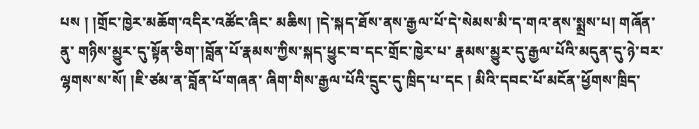པས ། །གྲོང་ཁྱེར་མཆོག་འདིར་འཚོང་ཞིང་ མཆིས། །དེ་སྐད་ཐོས་ནས་རྒྱལ་པོ་དེ་སེམས་མི་ད་གའ་ནས་སྨྲས་པ། གཞོན་ནུ་ གཉིས་མྱུར་དུ་སྟོན་ཅིག་།བློན་པོ་རྣམས་ཀྱིས་སྐད་ཕྱུང་བ་དང་གྲོང་ཁྱེར་པ་ རྣམས་མྱུར་དུ་རྒྱལ་པོའི་མདུན་དུ་ཉེ་བར་ལྷགས་ས་སོ། །ཇི་ཙམ་ན་བློན་པོ་གཞན་ ཞིག་གིས་རྒྱལ་པོའི་དྲུང་དུ་ཁྲིད་པ་དང ། མིའི་དབང་པོ་མངོན་ཕྱོགས་ཁྲིད་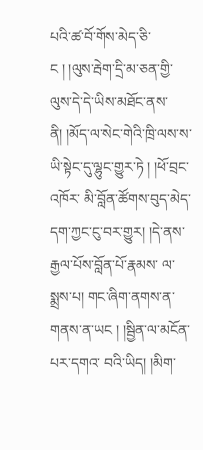པའི་ཚ་བོ་གོས་མེད་ཅི་ང ། །ལུས་རྦེག་དྲི་མ་ཅན་གྱི་ལུས་དེ་དེ་ཡིས་མཐོང་ནས་ ནི། །མོད་ལ་སེང་གེའི་ཁྲི་ལས་ས་ཡི་སྟེང་དུ་ལྷུང་གྱུར་ཏེ ། །ཕོ་བྲང་འཁོར་ མི་བློན་ཚོགས་བུད་མེད་དག་ཀྱང་ངུ་བར་གྱུར། །དེ་ནས་རྒྱལ་པོས་བློན་པོ་རྣམས་ ལ་སྨྲས་པ། གང་ཞིག་ནགས་ན་གནས་ན་ཡང ། །སྦྱིན་ལ་མངོན་པར་དགའ་ བའི་ཡིད། །མིག་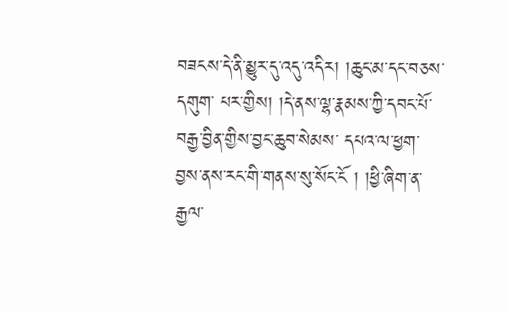བཟངས་དེ་ནི་མྱུར་དུ་འདུ་འདིར། །ཆུང་མ་དང་བཅས་དགུག་ པར་གྱིས། །དེ་ནས་ལྷ་རྣམས་ཀྱི་དབང་པོ་བརྒྱ་བྱིན་གྱིས་བྱང་ཆུབ་སེམས་ དཔའ་ལ་ཕྱག་བྱས་ནས་རང་གི་གནས་སུ་སོང་ངོ ། །ཕྱི་ཞིག་ན་རྒྱལ་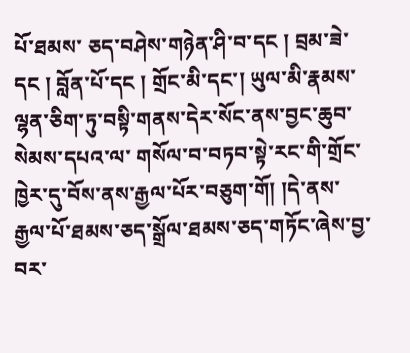པོ་ཐམས་ ཅད་བཤེས་གཉེན་ཤི་བ་དང ། བྲམ་ཟེ་དང ། བློན་པོ་དང ། གྲོང་མི་དང་། ཡུལ་མི་རྣམས་ལྷན་ཅིག་ཏུ་བསྟི་གནས་དེར་སོང་ནས་བྱང་ཆུབ་སེམས་དཔའ་ལ་ གསོལ་བ་བཏབ་སྟེ་རང་གི་གྲོང་ཁྱེར་དུ་བོས་ནས་རྒྱལ་པོར་བཅུག་གོ། །དེ་ནས་ རྒྱལ་པོ་ཐམས་ཅད་སྒྲོལ་ཐམས་ཅད་གཏོང་ཞེས་བྱ་བར་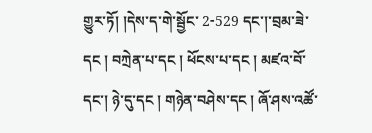གྱུར་ཏོ། །དེས་ད་གེ་སྦྱོང་ 2-529 དང་།་བྲམ་ཟེ་དང ། བཀྲེན་པ་དང ། ཕོངས་པ་དང ། མཛའ་བོ་དང་། ཉེ་དུ་དང ། གཉེན་བཤེས་དང ། ཞོ་ཤས་འཚོ་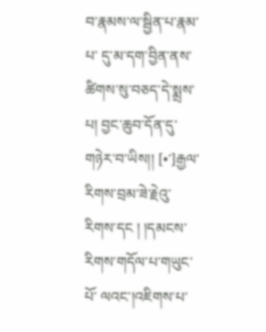བ་རྣམས་ལ་སྦྱིན་པ་རྣམ་པ་ དུ་མ་དག་བྱིན་ནས་ཚིགས་སུ་བཅད་དེ་སྨྲས་པ། བྱང་ཆུབ་དོན་དུ་གཉེར་བ་ཡིས།། [•་]རྒྱལ་རིགས་བྲམ་ཟེ་རྗེའུ་རིགས་དང ། །དམངས་རིགས་གདོལ་པ་གཡུང་པོ་ ལའང་།འཇིགས་པ་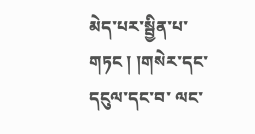མེད་པར་སྦྱིན་པ་གཏང ། །གསེར་དང་དངུལ་དང་བ་ ལང་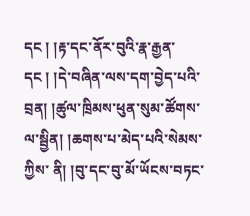དང ། །རྟ་དང་ནོར་བུའི་རྣ་རྒྱན་དང ། །དེ་བཞིན་ལས་དག་བྱེད་པའི་ བྲན། །ཚུལ་ཁྲིམས་ཕུན་སུམ་ཚོགས་ལ་སྦྱིན། །ཆགས་པ་མེད་པའི་སེམས་ཀྱིས་ ནི། །བུ་དང་བུ་མོ་ཡོངས་བཏང་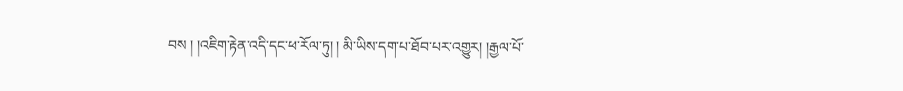བས ། །འཇིག་རྟེན་འདི་དང་ཕ་རོལ་ཏུ། ། མི་ཡིས་དག་པ་ཐོབ་པར་འགྱུར། །རྒྱལ་པོ་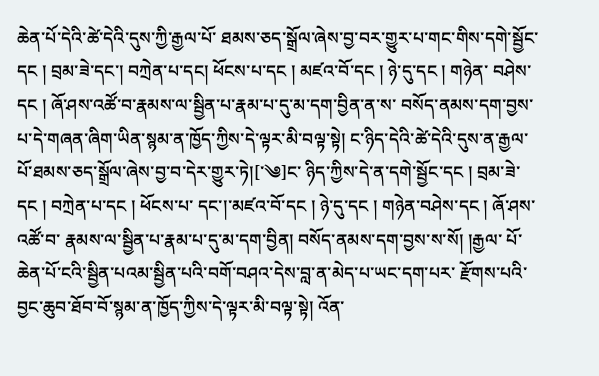ཆེན་པོ་དེའི་ཚེ་དེའི་དུས་ཀྱི་རྒྱལ་པོ་ ཐམས་ཅད་སྒྲོལ་ཞེས་བྱ་བར་གྱུར་པ་གང་གིས་དགེ་སྦྱོང་དང ། བྲམ་ཟེ་དང་། བཀྲེན་པ་དང། ཕོངས་པ་དང ། མཛའ་བོ་དང ། ཉེ་དུ་དང ། གཉེན་ བཤེས་དང ། ཞོ་ཤས་འཚོ་བ་རྣམས་ལ་སྦྱིན་པ་རྣམ་པ་དུ་མ་དག་བྱིན་ན་ས་ བསོད་ནམས་དག་བྱས་པ་དེ་གཞན་ཞིག་ཡིན་སྙམ་ན་ཁྱོད་ཀྱིས་དེ་ལྟར་མི་བལྟ་སྟེ། ང་ཉིད་དེའི་ཚེ་དེའི་དུས་ན་རྒྱལ་པོ་ཐམས་ཅད་སྒྲོལ་ཞེས་བྱ་བ་དེར་གྱུར་ཏེ།[་༄]ང་ ཉིད་ཀྱིས་དེ་ན་དགེ་སྦྱོང་དང ། བྲམ་ཟེ་དང ། བཀྲེན་པ་དང ། ཕོངས་པ་ དང་།་མཛའ་བོ་དང ། ཉེ་དུ་དང ། གཉེན་བཤེས་དང ། ཞོ་ཤས་འཚོ་བ་ རྣམས་ལ་སྦྱིན་པ་རྣམ་པ་དུ་མ་དག་བྱིན། བསོད་ནམས་དག་བྱས་ས་སོ། །རྒྱལ་ པོ་ཆེན་པོ་ངའི་སྦྱིན་པའམ་སྦྱིན་པའི་བགོ་བཤའ་དེས་བླ་ན་མེད་པ་ཡང་དག་པར་ རྫོགས་པའི་བྱང་ཆུབ་ཐོབ་བོ་སྙམ་ན་ཁྱོད་ཀྱིས་དེ་ལྟར་མི་བལྟ་སྟེ། འོན་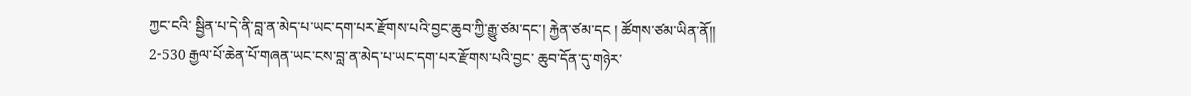ཀྱང་ངའི་ སྦྱིན་པ་དེ་ནི་བླ་ན་མེད་པ་ཡང་དག་པར་རྫོགས་པའི་བྱང་ཆུབ་ཀྱི་རྒྱུ་ཙམ་དང་། རྐྱེན་ཙམ་དང ། ཚོགས་ཙམ་ཡིན་ནོ།། 2-530 རྒྱལ་པོ་ཆེན་པོ་གཞན་ཡང་ངས་བླ་ན་མེད་པ་ཡང་དག་པར་རྫོགས་པའི་བྱང་ ཆུབ་དོན་དུ་གཉེར་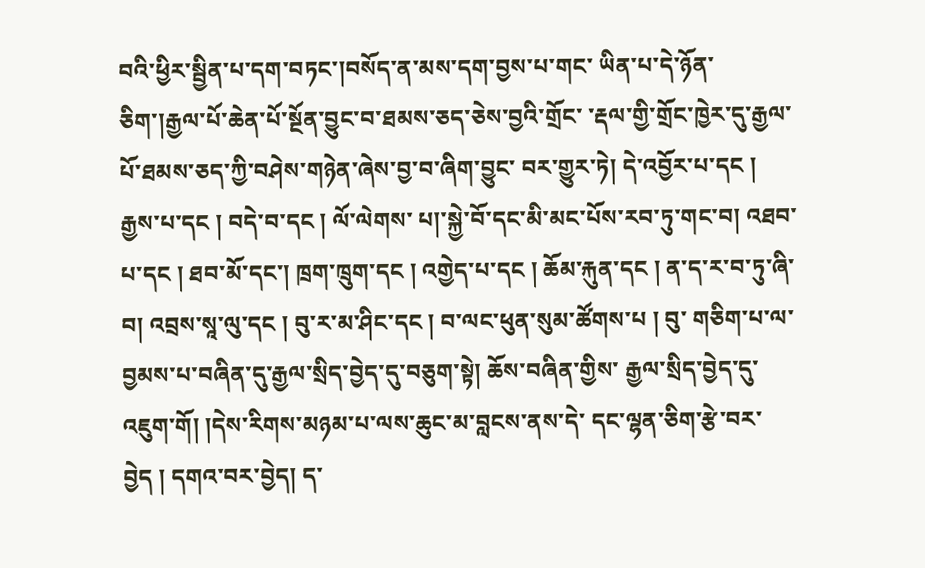བའི་ཕྱིར་སྦྱིན་པ་དག་བཏང་།བསོད་ན་མས་དག་བྱས་པ་གང་ ཡིན་པ་དེ་ཉོན་ཅིག་།རྒྱལ་པོ་ཆེན་པོ་སྔོན་བྱུང་བ་ཐམས་ཅད་ཅེས་བྱའི་གྲོང་ ་རྡལ་གྱི་གྲོང་ཁྱེར་དུ་རྒྱལ་པོ་ཐམས་ཅད་ཀྱི་བཤེས་གཉེན་ཞེས་བྱ་བ་ཞིག་བྱུང་ བར་གྱུར་ཏེ། དེ་འབྱོར་པ་དང ། རྒྱས་པ་དང ། བདེ་བ་དང ། ལོ་ལེགས་ པ།་སྐྱེ་བོ་དང་མི་མང་པོས་རབ་ཏུ་གང་བ། འཐབ་པ་དང ། ཐབ་མོ་དང་། ཁྲག་ཁྲུག་དང ། འགྱེད་པ་དང ། ཆོམ་རྐུན་དང ། ན་ད་ར་བ་ཏུ་ཞི་བ། འབྲས་སཱ་ལུ་དང ། བུ་ར་མ་ཤིང་དང ། བ་ལང་ཕུན་སུམ་ཚོགས་པ ། བུ་ གཅིག་པ་ལ་བྱམས་པ་བཞིན་དུ་རྒྱལ་སྲིད་བྱེད་དུ་བཅུག་སྟེ། ཆོས་བཞིན་གྱིས་ རྒྱལ་སྲིད་བྱེད་དུ་འཇུག་གོ། །དེས་རིགས་མཉམ་པ་ལས་ཆུང་མ་བླངས་ནས་དེ་ དང་ལྷན་ཅིག་རྩེ་བར་བྱེད ། དགའ་བར་བྱེད། ད་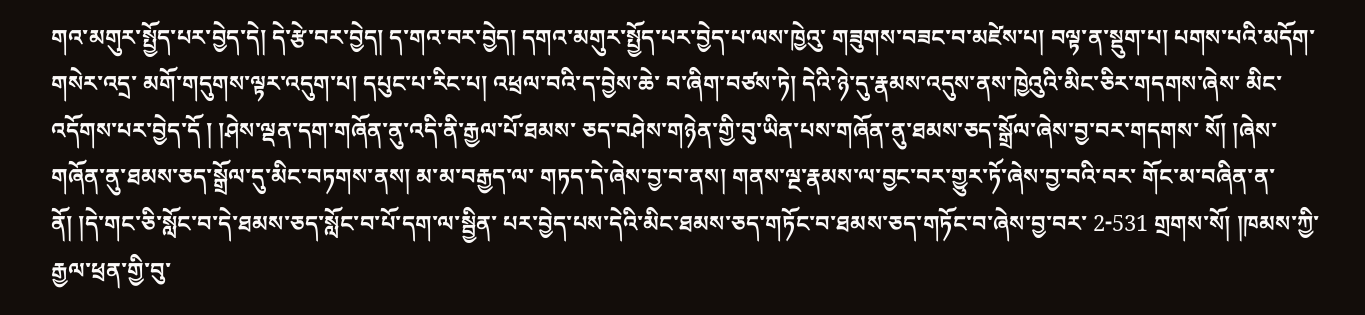གའ་མགུར་སྤྱོད་པར་བྱེད་དེ། དེ་རྩེ་བར་བྱེད། ད་གའ་བར་བྱེད། དགའ་མགུར་སྤྱོད་པར་བྱེད་པ་ལས་ཁྱེའུ་ གཟུགས་བཟང་བ་མཛེས་པ། བལྟ་ན་སྡུག་པ། པགས་པའི་མདོག་གསེར་འདྲ་ མགོ་གདུགས་ལྟར་འདུག་པ། དཔུང་པ་རིང་པ། འཕྲལ་བའི་ད་བྱེས་ཆེ་ བ་ཞིག་བཙས་ཏེ། དེའི་ཉེ་དུ་རྣམས་འདུས་ནས་ཁྱེའུའི་མིང་ཅིར་གདགས་ཞེས་ མིང་འདོགས་པར་བྱེད་དོ ། །ཤེས་ལྡན་དག་གཞོན་ནུ་འདི་ནི་རྒྱལ་པོ་ཐམས་ ཅད་བཤེས་གཉེན་གྱི་བུ་ཡིན་པས་གཞོན་ནུ་ཐམས་ཅད་སྒྲོལ་ཞེས་བྱ་བར་གདགས་ སོ། །ཞེས་གཞོན་ནུ་ཐམས་ཅད་སྒྲོལ་དུ་མིང་བཏགས་ནས། མ་མ་བརྒྱད་ལ་ གཏད་དེ་ཞེས་བྱ་བ་ནས། གནས་ལྔ་རྣམས་ལ་བྱང་བར་གྱུར་ཏོ་ཞེས་བྱ་བའི་བར་ གོང་མ་བཞིན་ན་ནོ། །དེ་གང་ཅི་སློང་བ་དེ་ཐམས་ཅད་སློང་བ་པོ་དག་ལ་སྦྱིན་ པར་བྱེད་པས་དེའི་མིང་ཐམས་ཅད་གཏོང་བ་ཐམས་ཅད་གཏོང་བ་ཞེས་བྱ་བར་ 2-531 གྲགས་སོ། །ཁམས་ཀྱི་རྒྱལ་ཕྲན་གྱི་བུ་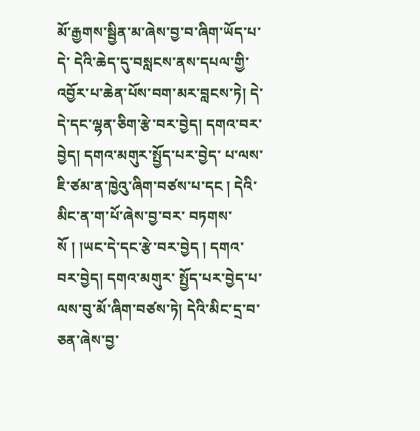མོ་རྒྱགས་སྦྱིན་མ་ཞེས་བྱ་བ་ཞིག་ཡོད་པ་དེ་ དེའི་ཆེད་དུ་བསླངས་ནས་དཔལ་གྱི་འབྱོར་པ་ཆེན་པོས་བག་མར་བླངས་ཏེ། དེ་ དེ་དང་ལྷན་ཅིག་རྩེ་བར་བྱེད། དགའ་བར་བྱེད། དགའ་མགུར་སྤྱོད་པར་བྱེད་ པ་ལས་ཇི་ཙམ་ན་ཁྱེའུ་ཞིག་བཙས་པ་དང ། དེའི་མིང་ན་ག་པོ་ཞེས་བྱ་བར་ བཏགས་སོ ། །ཡང་དེ་དང་རྩེ་བར་བྱེད ། དགའ་བར་བྱེད། དགའ་མགུར་ སྤྱོད་པར་བྱེད་པ་ལས་བུ་མོ་ཞིག་བཙས་ཏེ། དེའི་མིང་དྲ་བ་ཅན་ཞེས་བྱ་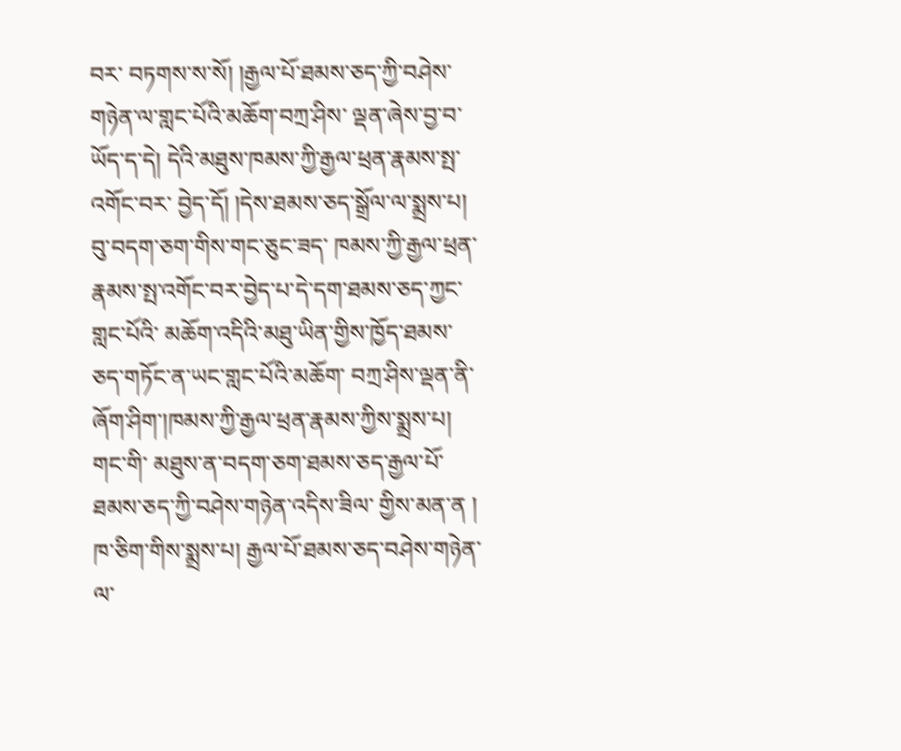བར་ བཏགས་ས་སོ། །རྒྱལ་པོ་ཐམས་ཅད་ཀྱི་བཤེས་གཉེན་ལ་གླང་པོའི་མཆོག་བཀྲ་ཤིས་ ལྡན་ཞེས་བྱ་བ་ཡོད་ད་དེ། དེའི་མཐུས་ཁམས་ཀྱི་རྒྱལ་ཕྲན་རྣམས་སྤ་འགོང་བར་ བྱེད་དོ། །དེས་ཐམས་ཅད་སྒྲོལ་ལ་སྨྲས་པ། བུ་བདག་ཅག་གིས་གང་ཅུང་ཟད་ ཁམས་ཀྱི་རྒྱལ་ཕྲན་རྣམས་སྤ་འགོང་བར་བྱེད་པ་དེ་དག་ཐམས་ཅད་ཀྱང་གླང་པོའི་ མཆོག་འདིའི་མཐུ་ཡིན་གྱིས་ཁྱོད་ཐམས་ཅད་གཏོང་ན་ཡང་གླང་པོའི་མཆོག་ བཀྲ་ཤིས་ལྡན་ནི་ཞོག་ཤིག་།ཁམས་ཀྱི་རྒྱལ་ཕྲན་རྣམས་ཀྱིས་སྨྲས་པ། གང་གི་ མཐུས་ན་བདག་ཅག་ཐམས་ཅད་རྒྱལ་པོ་ཐམས་ཅད་ཀྱི་བཤེས་གཉེན་འདིས་ཟིལ་ གྱིས་མན་ན ། ཁ་ཅིག་གིས་སྨྲས་པ། རྒྱལ་པོ་ཐམས་ཅད་བཤེས་གཉེན་ལ་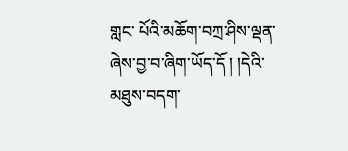གླང་ པོའི་མཆོག་བཀྲ་ཤིས་ལྡན་ཞེས་བྱ་བ་ཞིག་ཡོད་དོ ། །དེའི་མཐུས་བདག་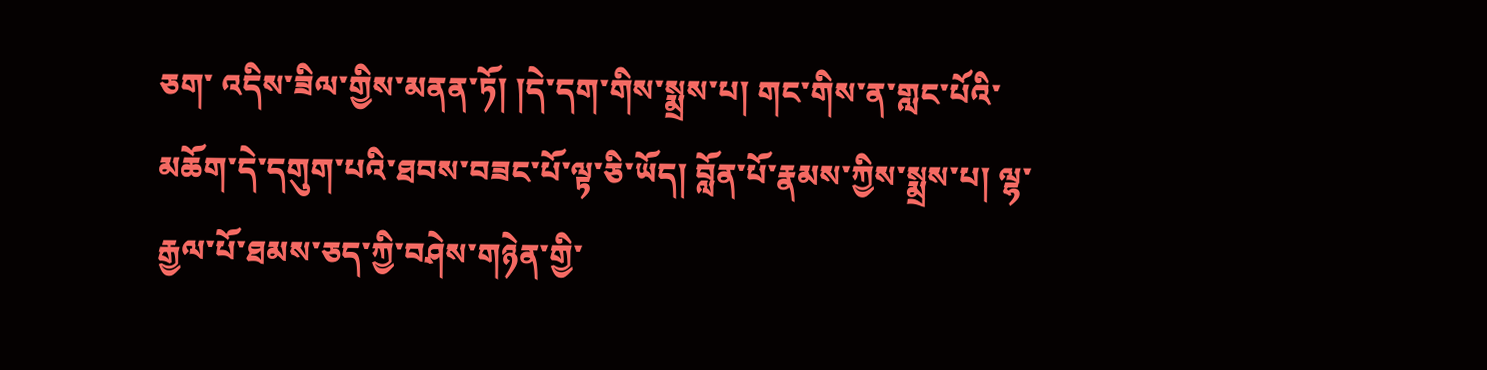ཅག་ འདིས་ཟིལ་གྱིས་མནན་ཏོ། །དེ་དག་གིས་སྨྲས་པ། གང་གིས་ན་གླང་པོའི་ མཆོག་དེ་དགུག་པའི་ཐབས་བཟང་པོ་ལྟ་ཅི་ཡོད། བློན་པོ་རྣམས་ཀྱིས་སྨྲས་པ། ལྷ་རྒྱལ་པོ་ཐམས་ཅད་ཀྱི་བཤེས་གཉེན་གྱི་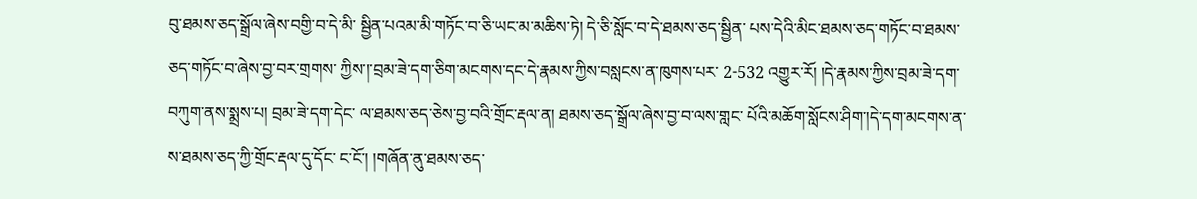བུ་ཐམས་ཅད་སྒྲོལ་ཞེས་བགྱི་བ་དེ་མི་ སྦྱིན་པའམ་མི་གཏོང་བ་ཅི་ཡང་མ་མཆིས་ཏེ། དེ་ཅི་སློང་བ་དེ་ཐམས་ཅད་སྦྱིན་ པས་དེའི་མིང་ཐམས་ཅད་གཏོང་བ་ཐམས་ཅད་གཏོང་བ་ཞེས་བྱ་བར་གྲགས་ ཀྱིས་།་བྲམ་ཟེ་དག་ཅིག་མངགས་དང་དེ་རྣམས་ཀྱིས་བསླངས་ན་ཁུགས་པར་ 2-532 འགྱུར་རོ། །དེ་རྣམས་ཀྱིས་བྲམ་ཟེ་དག་བཀུག་ནས་སྨྲས་པ། བྲམ་ཟེ་དག་དེང་ ལ་ཐམས་ཅད་ཅེས་བྱ་བའི་གྲོང་རྡལ་ན། ཐམས་ཅད་སྒྲོལ་ཞེས་བྱ་བ་ལས་གླང་ པོའི་མཆོག་སློངས་ཤིག་།དེ་དག་མངགས་ན་ས་ཐམས་ཅད་ཀྱི་གྲོང་རྡལ་དུ་དོང་ ང་ངོ་། །གཞོན་ནུ་ཐམས་ཅད་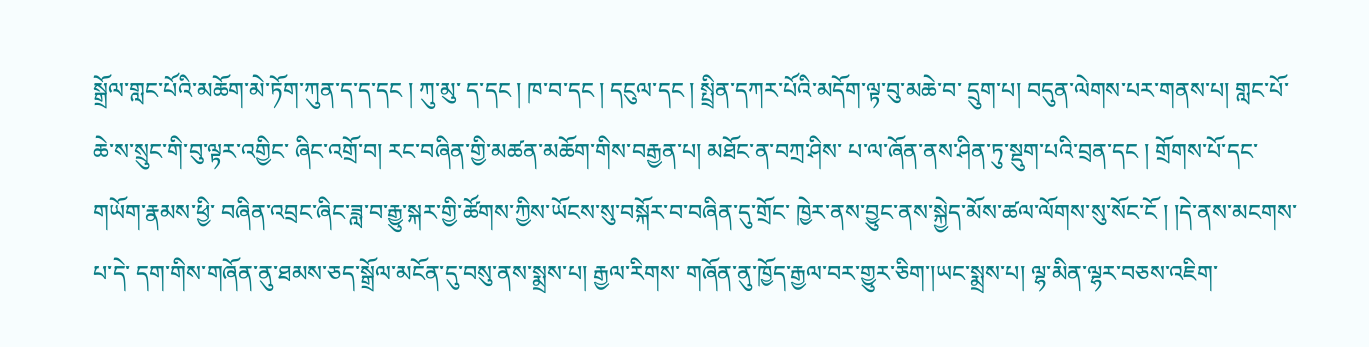སྒྲོལ་གླང་པོའི་མཆོག་མེ་ཏོག་ཀུན་ད་ད་དང ། ཀུ་མུ་ ད་དང ། ཁ་བ་དང ། དངུལ་དང ། སྤྲིན་དཀར་པོའི་མདོག་ལྟ་བུ་མཆེ་བ་ དྲུག་པ། བདུན་ལེགས་པར་གནས་པ། གླང་པོ་ཆེ་ས་སྲུང་གི་བུ་ལྟར་འགྱིང་ ཞིང་འགྲོ་བ། རང་བཞིན་གྱི་མཚན་མཆོག་གིས་བརྒྱན་པ། མཐོང་ན་བཀྲ་ཤིས་ པ་ལ་ཞོན་ནས་ཤིན་ཏུ་སྡུག་པའི་བྲན་དང ། གྲོགས་པོ་དང་གཡོག་རྣམས་ཕྱི་ བཞིན་འབྲང་ཞིང་ཟླ་བ་རྒྱུ་སྐར་གྱི་ཚོགས་ཀྱིས་ཡོངས་སུ་བསྐོར་བ་བཞིན་དུ་གྲོང་ ཁྱེར་ནས་བྱུང་ནས་སྐྱེད་མོས་ཚལ་ལོགས་སུ་སོང་ངོ ། །དེ་ནས་མངགས་པ་དེ་ དག་གིས་གཞོན་ནུ་ཐམས་ཅད་སྒྲོལ་མངོན་དུ་བསུ་ནས་སྨྲས་པ། རྒྱལ་རིགས་ གཞོན་ནུ་ཁྱོད་རྒྱལ་བར་གྱུར་ཅིག་།ཡང་སྨྲས་པ། ལྷ་མིན་ལྷར་བཅས་འཇིག་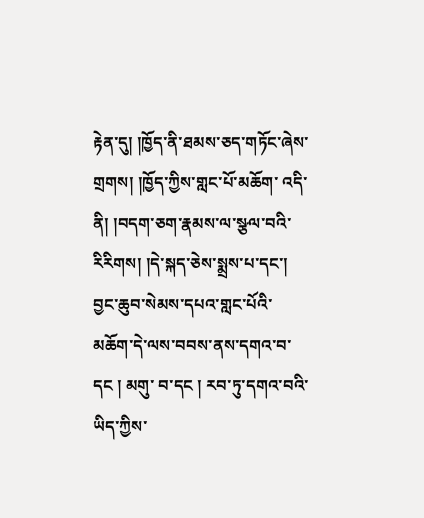རྟེན་དུ། །ཁྱོད་ནི་ཐམས་ཅད་གཏོང་ཞེས་གྲགས། །ཁྱོད་ཀྱིས་གླང་པོ་མཆོག་ འདི་ནི། །བདག་ཅག་རྣམས་ལ་སྩལ་བའི་རིརིགས། །དེ་སྐད་ཅེས་སྨྲས་པ་དང་། བྱང་ཆུབ་སེམས་དཔའ་གླང་པོའི་མཆོག་དེ་ལས་བབས་ནས་དགའ་བ་དང ། མགུ་ བ་དང ། རབ་ཏུ་དགའ་བའི་ཡིད་ཀྱིས་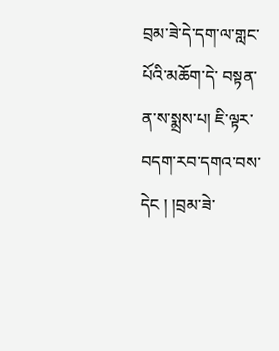བྲམ་ཟེ་དེ་དག་ལ་གླང་པོའི་མཆོག་དེ་ བསྟན་ན་ས་སྨྲས་པ། ཇི་ལྟར་བདག་རབ་དགའ་བས་དེང ། །བྲམ་ཟེ་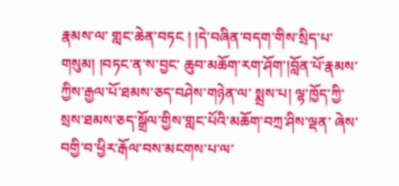རྣམས་ལ་ གླང་ཆེན་བཏང ། །དེ་བཞིན་བདག་གིས་སྲིད་པ་གསུམ། །བཏང་ན་ས་བྱང་ ཆུབ་མཆོག་རག་ཤོག་།བློན་པོ་རྣམས་ཀྱིས་རྒྱལ་པོ་ཐམས་ཅད་བཤེས་གཉེན་ལ་ སྨྲས་པ། ལྷ་ཁྱོད་ཀྱི་སྲས་ཐམས་ཅད་སྒྲོལ་གྱིས་གླང་པོའི་མཆོག་བཀྲ་ཤིས་ལྡན་ ཞེས་བགྱི་བ་ཕྱིར་རྒོལ་བས་མངགས་པ་ལ་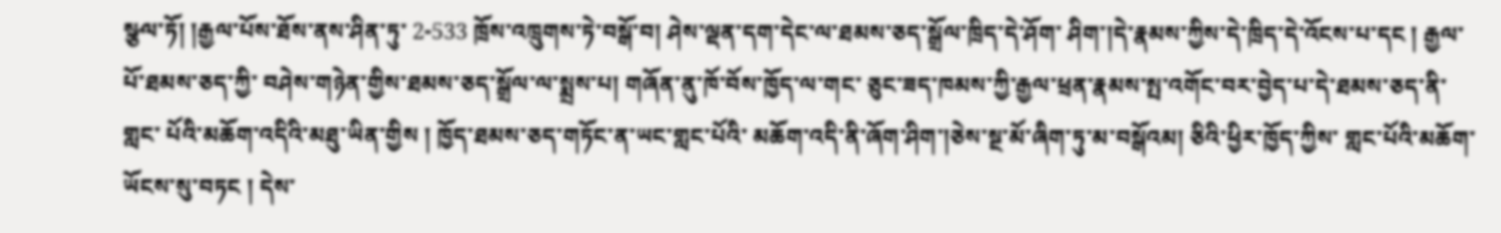སྩལ་ཏོ། །རྒྱལ་པོས་ཐོས་ནས་ཤིན་ཏུ་ 2-533 ཁྲོས་འཁྲུགས་ཏེ་བསྒོ་བ། ཤེས་ལྡན་དག་དེང་ལ་ཐམས་ཅད་སྒྲོལ་ཁྲིད་དེ་ཤོག་ ཤིག་།དེ་རྣམས་ཀྱིས་དེ་ཁྲིད་དེ་འོངས་པ་དང ། རྒྱལ་པོ་ཐམས་ཅད་ཀྱི་ བཤེས་གཉེན་གྱིས་ཐམས་ཅད་སྒྲོལ་ལ་སྨྲས་པ། གཞོན་ནུ་ཁོ་བོས་ཁྱོད་ལ་གང་ ཅུང་ཟད་ཁམས་ཀྱི་རྒྱལ་ཕྲན་རྣམས་སྤ་འགོང་བར་བྱེད་པ་དེ་ཐམས་ཅད་ནི་གླང་ པོའི་མཆོག་འདིའི་མཐུ་ཡིན་གྱིས ། ཁྱོད་ཐམས་ཅད་གཏོང་ན་ཡང་གླང་པོའི་ མཆོག་འདི་ནི་ཞོག་ཤིག་།ཅེས་སྔ་མོ་ཞིག་ཏུ་མ་བསྒོའམ། ཅིའི་ཕྱིར་ཁྱོད་ཀྱིས་ གླང་པོའི་མཆོག་ཡོངས་སུ་བཏང ། དེས་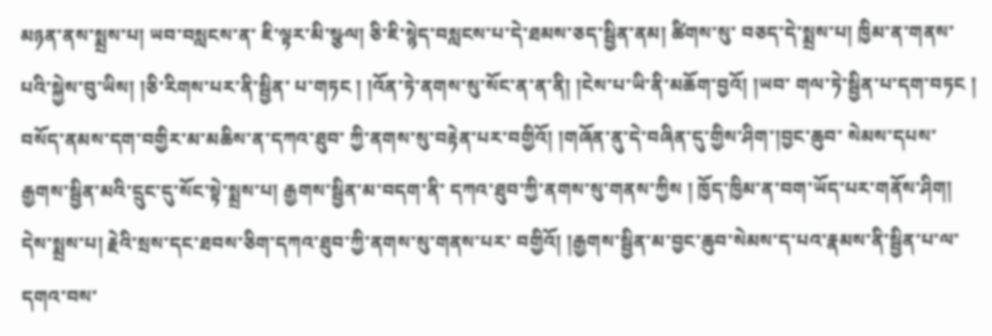མཉན་ནས་སྨྲས་པ། ཡབ་བསླངས་ན་ ཇི་ལྟར་མི་སྩལ། ཅི་ཇི་སྙེད་བསླངས་པ་དེ་ཐམས་ཅད་སྦྱིན་ནམ། ཚིགས་སུ་ བཅད་དེ་སྨྲས་པ། ཁྱིམ་ན་གནས་པའི་སྐྱེས་བུ་ཡིས། །ཅི་རིགས་པར་ནི་སྦྱིན་ པ་གཏང ། །འོན་ཏེ་ནགས་སུ་སོང་ན་ན་ནི། །ངེས་པ་ཡི་ནི་མཆོག་བྱའོ། །ཡབ་ གལ་ཏེ་སྦྱིན་པ་དག་བཏང ། བསོད་ནམས་དག་བགྱིར་མ་མཆིས་ན་དཀའ་ཐུབ་ ཀྱི་ནགས་སུ་བརྟེན་པར་བགྱིའོ། །གཞོན་ནུ་དེ་བཞིན་དུ་གྱིས་ཤིག་།བྱང་ཆུབ་ སེམས་དཔས་རྒྱགས་སྦྱིན་མའི་དྲུང་དུ་སོང་སྟེ་སྨྲས་པ། རྒྱགས་སྦྱིན་མ་བདག་ནི་ དཀའ་ཐུབ་ཀྱི་ནགས་སུ་གནས་ཀྱིས ། ཁྱོད་ཁྱིམ་ན་བག་ཡོད་པར་གནོས་ཤིག། དེས་སྨྲས་པ། རྗེའི་སྲས་དང་ཐབས་ཅིག་དཀའ་ཐུབ་ཀྱི་ནགས་སུ་གནས་པར་ བགྱིའོ། །རྒྱགས་སྦྱིན་མ་བྱང་ཆུབ་སེམས་ད་པའ་རྣམས་ནི་སྦྱིན་པ་ལ་དགའ་བས་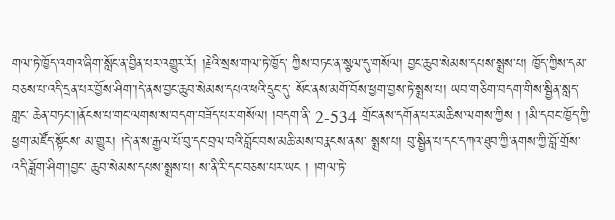གལ་ཏེ་ཁྱོད་འགའ་ཞིག་སློང་ན་བྱིན་པར་འགྱུར་རོ། །རྗེའི་སྲས་གལ་ཏེ་ཁྱོད་ ཀྱིས་བཏང་ན་སྩལ་དུ་གསོལ། བྱང་ཆུབ་སེམས་དཔས་སྨྲས་པ། ཁྱོད་ཀྱིས་དམ་ བཅས་པ་འདི་དྲན་པར་བྱོས་ཤིག་།དེ་ནས་བྱང་ཆུབ་སེམས་དཔའ་ཕའི་དྲུང་དུ་ སོང་ནས་མགོ་བོས་ཕྱག་བྱས་ཏེ་སྨྲས་པ། ཡབ་གཅིག་བདག་གིས་སྦྱིན་སླད་གླང་ ཆེན་བཏང་།།ནོངས་པ་གང་ལགས་ས་བདག་བཟོད་པར་གསོལ། །བདག་ནི་ 2-534 གྲོང་ནས་དགོན་པར་མཆིས་ལགས་ཀྱིས ། །མི་དབང་ཁྱོད་ཀྱི་ཕྱག་མཛོད་སྟོངས་ མ་གྱུར། །དེ་ན་ས་རྒྱལ་པོ་བུ་དང་བྲལ་བའི་བློང་བས་མཆི་མས་བརྣངས་ནས་ སྨྲས་པ། བུ་སྦྱིན་པ་དང་དཀའ་ཐུབ་ཀྱི་ནགས་ཀྱི་བློ་གྲོས་འདི་ཟློག་ཤིག་།བྱང་ ཆུབ་སེམས་དཔས་སྨྲས་པ། ས་ནི་རི་དང་བཅས་པར་ཡང ། །གལ་ཏེ་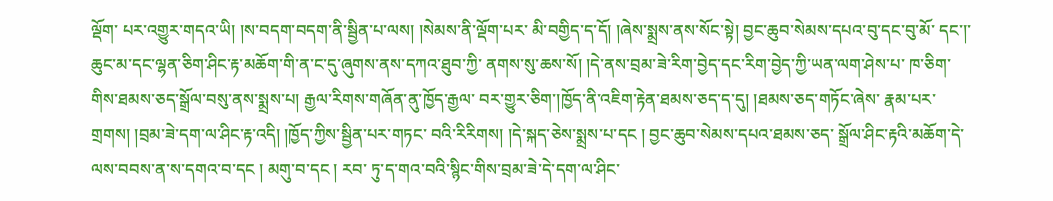ལྡོག་ པར་འགྱུར་གདའ་ཡི། །ས་བདག་བདག་ནི་སྦྱིན་པ་ལས། །སེམས་ནི་ལྡོག་པར་ མི་བགྱིད་ད་དོ། །ཞེས་སྨྲས་ནས་སོང་སྟེ། བྱང་ཆུབ་སེམས་དཔའ་བུ་དང་བུ་མོ་ དང་།་ཆུང་མ་དང་ལྷན་ཅིག་ཤིང་རྟ་མཆོག་གི་ན་ང་དུ་ཞུགས་ནས་དཀའ་ཐུབ་ཀྱི་ ནགས་སུ་ཆས་སོ། །དེ་ནས་བྲམ་ཟེ་རིག་བྱེད་དང་རིག་བྱེད་ཀྱི་ཡན་ལག་ཤེས་པ་ ཁ་ཅིག་གིས་ཐམས་ཅད་སྒྲོལ་བསུ་ནས་སྨྲས་པ། རྒྱལ་རིགས་གཞོན་ནུ་ཁྱོད་རྒྱལ་ བར་གྱུར་ཅིག་།ཁྱོད་ནི་འཇིག་རྟེན་ཐམས་ཅད་ད་དུ། །ཐམས་ཅད་གཏོང་ཞེས་ རྣམ་པར་གྲགས། །བྲམ་ཟེ་དག་ལ་ཤིང་རྟ་འདི། །ཁྱོད་ཀྱིས་སྦྱིན་པར་གཏང་ བའི་རིརིགས། །དེ་སྐད་ཅེས་སྨྲས་པ་དང ། བྱང་ཆུབ་སེམས་དཔའ་ཐམས་ཅད་ སྒྲོལ་ཤིང་རྟའི་མཆོག་དེ་ལས་བབས་ན་ས་དགའ་བ་དང ། མགུ་བ་དང ། རབ་ ཏུ་ད་གའ་བའི་སྙིང་གིས་བྲམ་ཟེ་དེ་དག་ལ་ཤིང་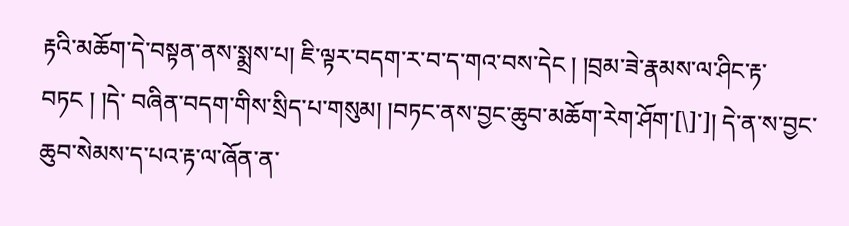རྟའི་མཆོག་དེ་བསྟན་ནས་སྨྲས་པ། ཇི་ལྟར་བདག་ར་བ་ད་གའ་བས་དེང ། །བྲམ་ཟེ་རྣམས་ལ་ཤིང་རྟ་བཏང ། །དེ་ བཞིན་བདག་གིས་སྲིད་པ་གསུམ། །བཏང་ནས་བྱང་ཆུབ་མཆོག་རེག་ཤོག་[\]་]། དེ་ན་ས་བྱང་ཆུབ་སེམས་ད་པའ་རྟ་ལ་ཞོན་ན་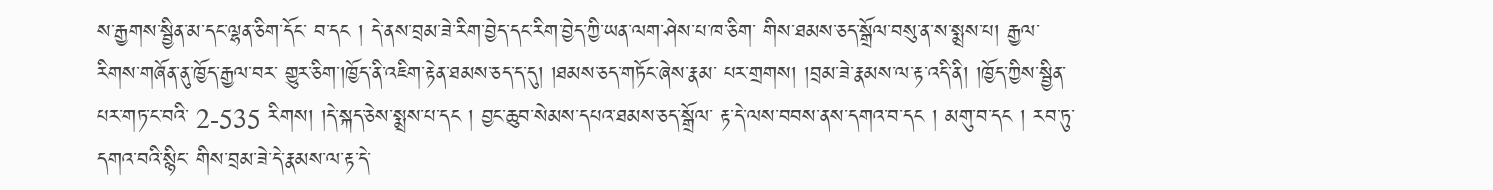ས་རྒྱགས་སྦྱིན་མ་དང་ལྷན་ཅིག་དོང་ བ་དང ། དེ་ནས་བྲམ་ཟེ་རིག་བྱེད་དང་རིག་བྱེད་ཀྱི་ཡན་ལག་ཤེས་པ་ཁ་ཅིག་ གིས་ཐམས་ཅད་སྒྲོལ་བསུ་ན་ས་སྨྲས་པ། རྒྱལ་རིགས་གཞོན་ནུ་ཁྱོད་རྒྱལ་བར་ གྱུར་ཅིག་།ཁྱོད་ནི་འཇིག་རྟེན་ཐམས་ཅད་ད་དུ། །ཐམས་ཅད་གཏོང་ཞེས་རྣམ་ པར་གྲགས། །བྲམ་ཟེ་རྣམས་ལ་རྟ་འདི་ནི། །ཁྱོད་ཀྱིས་སྦྱིན་པར་གཏ་ང་བའི་ 2-535 རིགས། །དེ་སྐད་ཅེས་སྨྲས་པ་དང ། བྱང་ཆུབ་སེམས་དཔའ་ཐམས་ཅད་སྒྲོལ་ རྟ་དེ་ལས་བབས་ནས་དགའ་བ་དང ། མགུ་བ་དང ། རབ་ཏུ་དགའ་བའི་སྙིང་ གིས་བྲམ་ཟེ་དེ་རྣམས་ལ་རྟ་དེ་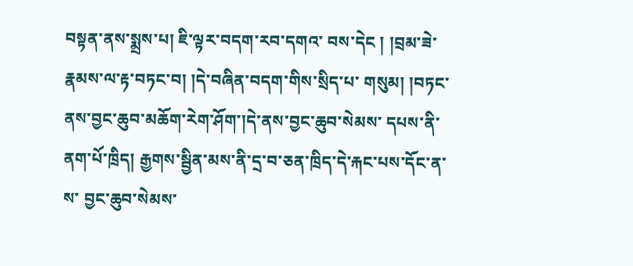བསྟན་ནས་སྨྲས་པ། ཇི་ལྟར་བདག་རབ་དགའ་ བས་དེང ། །བྲམ་ཟེ་རྣམས་ལ་རྟ་བཏང་བ། །དེ་བཞིན་བདག་གིས་སྲིད་པ་ གསུམ། །བཏང་ནས་བྱང་ཆུབ་མཆོག་རེག་ཤོག་།དེ་ནས་བྱང་ཆུབ་སེམས་ དཔས་ནི་ནག་པོ་ཁྲིད། རྒྱགས་སྦྱིན་མས་ནི་དྲ་བ་ཅན་ཁྲིད་དེ་རྐང་པས་དོང་ན་ས་ བྱང་ཆུབ་སེམས་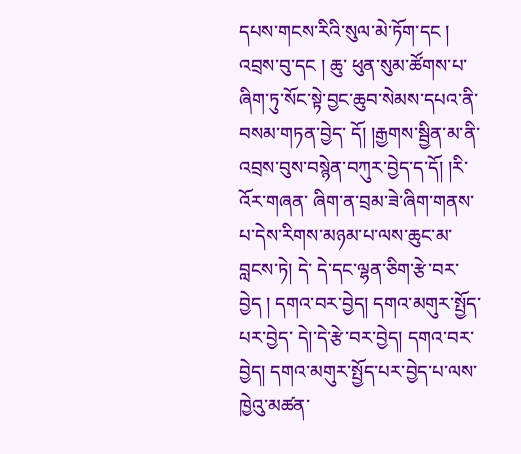དཔས་གངས་རིའི་སུལ་མེ་ཏོག་དང ། འབྲས་བུ་དང ། ཆུ་ ཕུན་སུམ་ཚོགས་པ་ཞིག་ཏུ་སོང་སྟེ་བྱང་ཆུབ་སེམས་དཔའ་ནི་བསམ་གཏན་བྱེད་ དོ། །རྒྱགས་སྦྱིན་མ་ནི་འབྲས་བུས་བསྙེན་བཀུར་བྱེད་ད་དོ། །རི་འོར་གཞན་ ཞིག་ན་བྲམ་ཟེ་ཞིག་གནས་པ་དེས་རིགས་མཉམ་པ་ལས་ཆུང་མ་བླངས་ཏེ། དེ་ དེ་དང་ལྷན་ཅིག་རྩེ་བར་བྱེད ། དགའ་བར་བྱེད། དགའ་མགུར་སྤྱོད་པར་བྱེད་ དེ།་དེ་རྩེ་བར་བྱེད། དགའ་བར་བྱེད། དགའ་མགུར་སྤྱོད་པར་བྱེད་པ་ལས་ ཁྱེའུ་མཚན་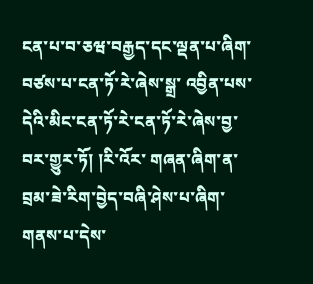ངན་པ་བ་ཅཝ་བརྒྱད་དང་ལྡན་པ་ཞིག་བཙས་པ་ངན་ཏོ་རེ་ཞེས་སྒྲ་ འབྱིན་པས་དེའི་མིང་ངན་ཏོ་རེ་ངན་ཏོ་རེ་ཞེས་བྱ་བར་གྱུར་ཏོ། །རི་འོར་ གཞན་ཞིག་ན་བྲམ་ཟེ་རིག་བྱེད་བཞི་ཤེས་པ་ཞིག་གནས་པ་དེས་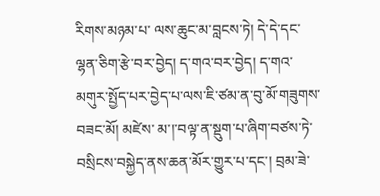རིགས་མཉམ་པ་ ལས་ཆུང་མ་བླངས་ཏེ། དེ་དེ་དང་ལྷན་ཅིག་རྩེ་བར་བྱེད། ད་གའ་བར་བྱེད། ད་གའ་མགུར་སྤྱོད་པར་བྱེད་པ་ལས་ཇི་ཙམ་ན་བུ་མོ་གཟུགས་བཟང་མོ། མཛེས་ མ་།་བལྟ་ན་སྡུག་པ་ཞིག་བཙས་ཏེ་བསྲིངས་བསྐྱེད་ནས་ཆན་མོར་གྱུར་པ་དང་། བྲམ་ཟེ་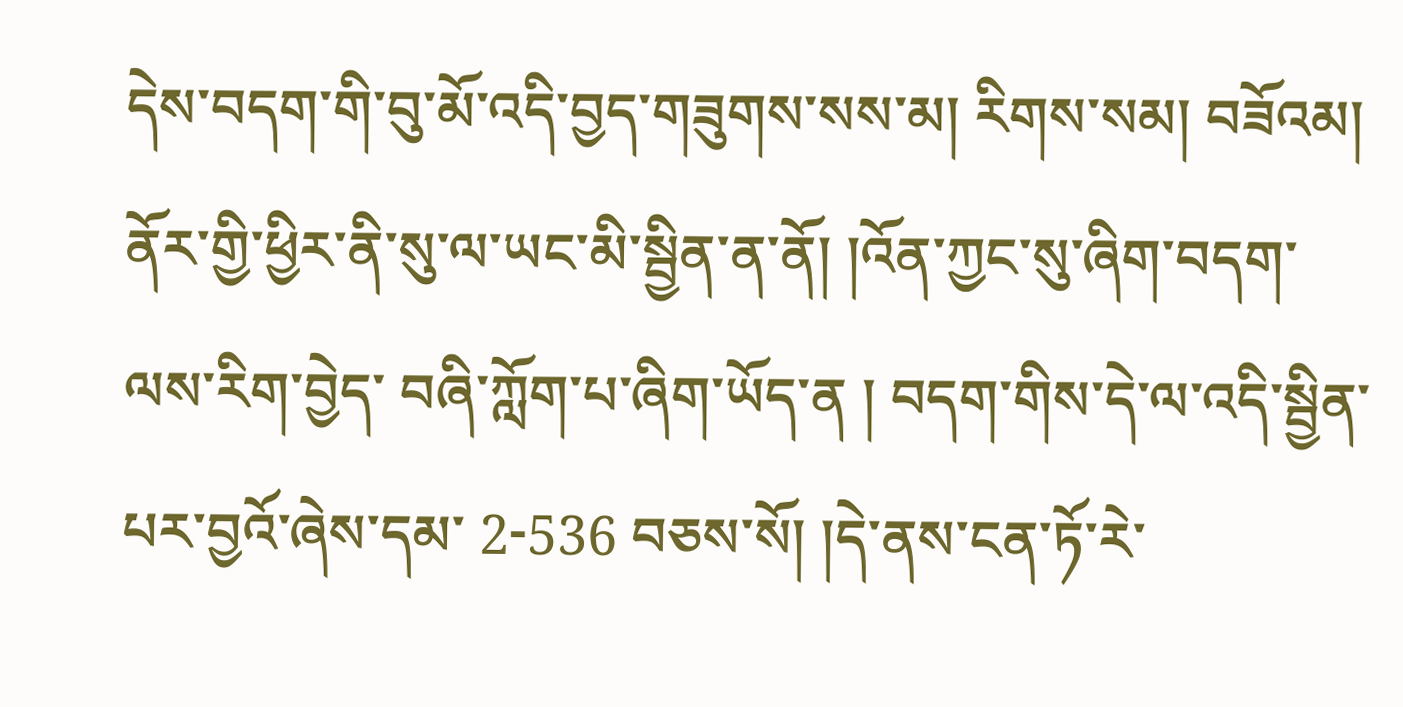དེས་བདག་གི་བུ་མོ་འདི་བྱད་གཟུགས་སས་མ། རིགས་སམ། བཟོའམ། ནོར་གྱི་ཕྱིར་ནི་སུ་ལ་ཡང་མི་སྦྱིན་ན་ནོ། །འོན་ཀྱང་སུ་ཞིག་བདག་ལས་རིག་བྱེད་ བཞི་ཀློག་པ་ཞིག་ཡོད་ན ། བདག་གིས་དེ་ལ་འདི་སྦྱིན་པར་བྱའོ་ཞེས་དམ་ 2-536 བཅས་སོ། །དེ་ནས་ངན་ཏོ་རེ་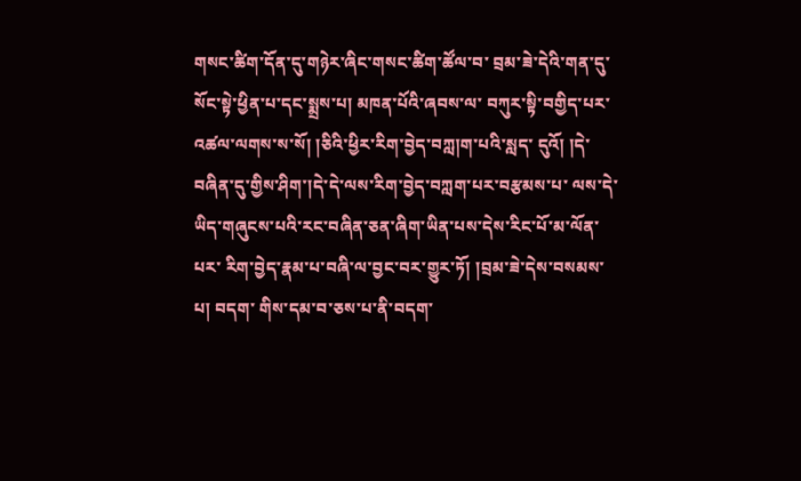གསང་ཚིག་དོན་དུ་གཉེར་ཞིང་གསང་ཚིག་ཚོལ་བ་ བྲམ་ཟེ་དེའི་གན་དུ་སོང་སྟེ་ཕྱིན་པ་དང་སྨྲས་པ། མཁན་པོའི་ཞབས་ལ་ བཀུར་སྟི་བགྱིད་པར་འཚལ་ལགས་ས་སོ། །ཅིའི་ཕྱིར་རིག་བྱེད་བཀླ།ག་པའི་སླད་ དུའོ། །དེ་བཞིན་དུ་གྱིས་ཤིག་།དེ་དེ་ལས་རིག་བྱེད་བཀླག་པར་བརྩམས་པ་ ལས་དེ་ཡིད་གཞུངས་པའི་རང་བཞིན་ཅན་ཞིག་ཡིན་པས་དེས་རིང་པོ་མ་ལོན་པར་ རིག་བྱེད་རྣམ་པ་བཞི་ལ་བྱང་བར་གྱུར་ཏོ། །བྲམ་ཟེ་དེས་བསམས་པ། བདག་ གིས་དམ་བ་ཅས་པ་ནི་བདག་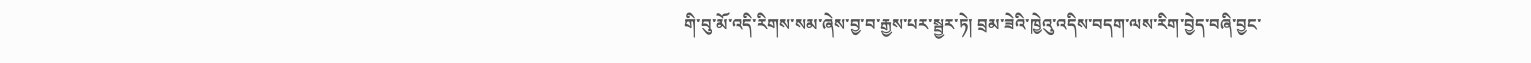གི་བུ་མོ་འདི་རིགས་སམ་ཞེས་བྱ་བ་རྒྱས་པར་སྦྱར་ཏེ། བྲམ་ཟེའི་ཁྱེའུ་འདིས་བདག་ལས་རིག་བྱེད་བཞི་བྱང་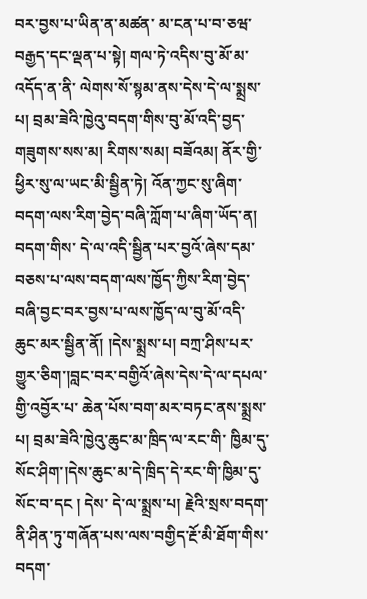བར་བྱས་པ་ཡིན་ན་མཚན་ མ་ངན་པ་བ་ཅཝ་བརྒྱད་དང་ལྡན་པ་སྟེ། གལ་ཏེ་འདིས་བུ་མོ་མ་འདོད་ན་ནི་ ལེགས་སོ་སྙམ་ནས་དེས་དེ་ལ་སྨྲས་པ། བྲམ་ཟེའི་ཁྱེའུ་བདག་གིས་བུ་མོ་འདི་བྱད་ གཟུགས་སས་མ། རིགས་སམ། བཟོའམ། ནོར་གྱི་ཕྱིར་སུ་ལ་ཡང་མི་སྦྱིན་ཏེ། འོན་ཀྱང་སུ་ཞིག་བདག་ལས་རིག་བྱེད་བཞི་ཀློག་པ་ཞིག་ཡོད་ན། བདག་གིས་ དེ་ལ་འདི་སྦྱིན་པར་བྱའོ་ཞེས་དམ་བཅས་པ་ལས་བདག་ལས་ཁྱོད་ཀྱིས་རིག་བྱེད་ བཞི་བྱང་བར་བྱས་པ་ལས་ཁྱོད་ལ་བུ་མོ་འདི་ཆུང་མར་སྦྱིན་ནོ། །དེས་སྨྲས་པ། བཀྲ་ཤིས་པར་གྱུར་ཅིག་།བླང་བར་བགྱིའོ་ཞེས་དེས་དེ་ལ་དཔལ་གྱི་འབྱོར་པ་ ཆེན་པོས་བག་མར་བཏང་ནས་སྨྲས་པ། བྲམ་ཟེའི་ཁྱེའུ་ཆུང་མ་ཁྲིད་ལ་རང་གི་ ཁྱིམ་དུ་སོང་ཤིག་།དེས་ཆུང་མ་དེ་ཁྲིད་དེ་རང་གི་ཁྱིམ་དུ་སོང་བ་དང ། དེས་ དེ་ལ་སྨྲས་པ། རྗེའི་སྲས་བདག་ནི་ཤིན་ཏུ་གཞོན་པས་ལས་བགྱིད་རྔོ་མི་ཐོག་གིས་ བདག་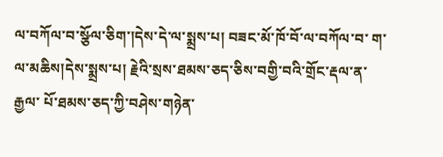ལ་བཀོལ་བ་སྩོལ་ཅིག་།དེས་དེ་ལ་སྨྲས་པ། བཟང་མོ་ཁོ་བོ་ལ་བཀོལ་བ་ ག་ལ་མཆིས།དེས་སྨྲས་པ། རྗེའི་སྲས་ཐམས་ཅད་ཅིས་བགྱི་བའི་གྲོང་རྡལ་ན་རྒྱལ་ པོ་ཐམས་ཅད་ཀྱི་བཤེས་གཉེན་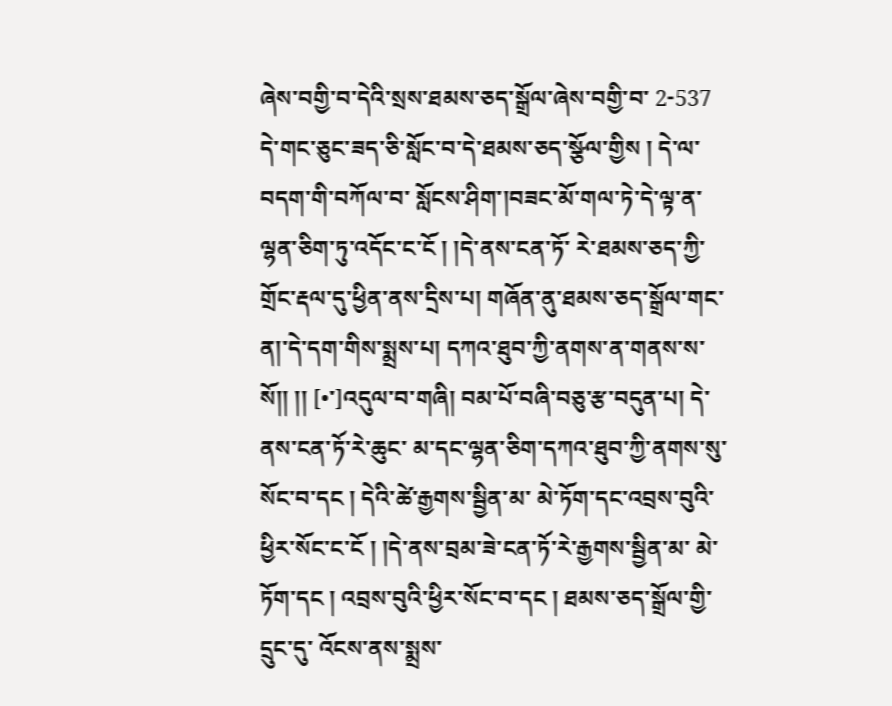ཞེས་བགྱི་བ་དེའི་སྲས་ཐམས་ཅད་སྒྲོལ་ཞེས་བགྱི་བ་ 2-537 དེ་གང་ཅུང་ཟད་ཅི་སློང་བ་དེ་ཐམས་ཅད་སྩོལ་གྱིས ། དེ་ལ་བདག་གི་བཀོལ་བ་ སློངས་ཤིག་།བཟང་མོ་གལ་ཏེ་དེ་ལྟ་ན་ལྷན་ཅིག་ཏུ་འདོང་ང་ངོ ། །དེ་ནས་ངན་ཏོ་ རེ་ཐམས་ཅད་ཀྱི་གྲོང་རྡལ་དུ་ཕྱིན་ནས་དྲིས་པ། གཞོན་ནུ་ཐམས་ཅད་སྒྲོལ་གང་ ན།་དེ་དག་གིས་སྨྲས་པ། དཀའ་ཐུབ་ཀྱི་ནགས་ན་གནས་ས་སོ།། །། [•་]འདུལ་བ་གཞི། བམ་པོ་བཞི་བཅུ་རྩ་བདུན་པ། དེ་ནས་ངན་ཏོ་རེ་ཆུང་ མ་དང་ལྷན་ཅིག་དཀའ་ཐུབ་ཀྱི་ནགས་སུ་སོང་བ་དང ། དེའི་ཚེ་རྒྱགས་སྦྱིན་མ་ མེ་ཏོག་དང་འབྲས་བུའི་ཕྱིར་སོང་ང་ངོ ། །དེ་ནས་བྲམ་ཟེ་ངན་ཏོ་རེ་རྒྱགས་སྦྱིན་མ་ མེ་ཏོག་དང ། འབྲས་བུའི་ཕྱིར་སོང་བ་དང ། ཐམས་ཅད་སྒྲོལ་གྱི་དྲུང་དུ་ འོངས་ནས་སྨྲས་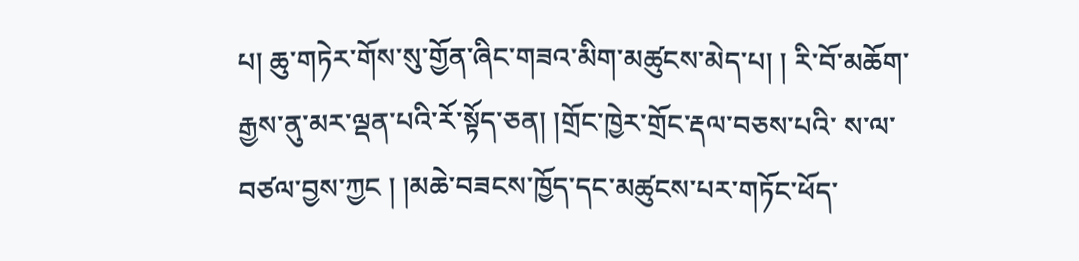པ། ཆུ་གཏེར་གོས་སུ་གྱོན་ཞིང་གཟའ་མིག་མཚུངས་མེད་པ། ། རི་བོ་མཆོག་རྒྱས་ནུ་མར་ལྡན་པའི་རོ་སྟོད་ཅན། །གྲོང་ཁྱེར་གྲོང་རྡལ་བཅས་པའི་ ས་ལ་བཙལ་བྱས་ཀྱང ། །མཆེ་བཟངས་ཁྱོད་དང་མཚུངས་པར་གཏོང་ཕོད་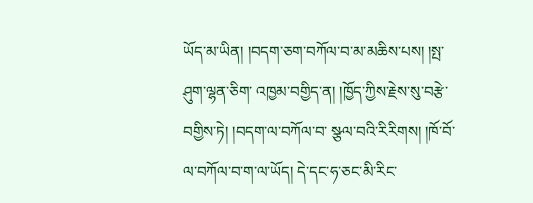ཡོད་མ་ཡིན། །བདག་ཅག་བཀོལ་བ་མ་མཆིས་པས། །སྤ་ཤུག་ལྷན་ཅིག་ འཁྱམ་བགྱིད་ན། །ཁྱོད་ཀྱིས་རྗེས་སུ་བརྩེ་བགྱིས་ཏེ། །བདག་ལ་བཀོལ་བ་ སྩལ་བའི་རིརིགས། །ཁོ་བོ་ལ་བཀོལ་བ་ག་ལ་ཡོད། དེ་དང་ཧ་ཅང་མི་རིང་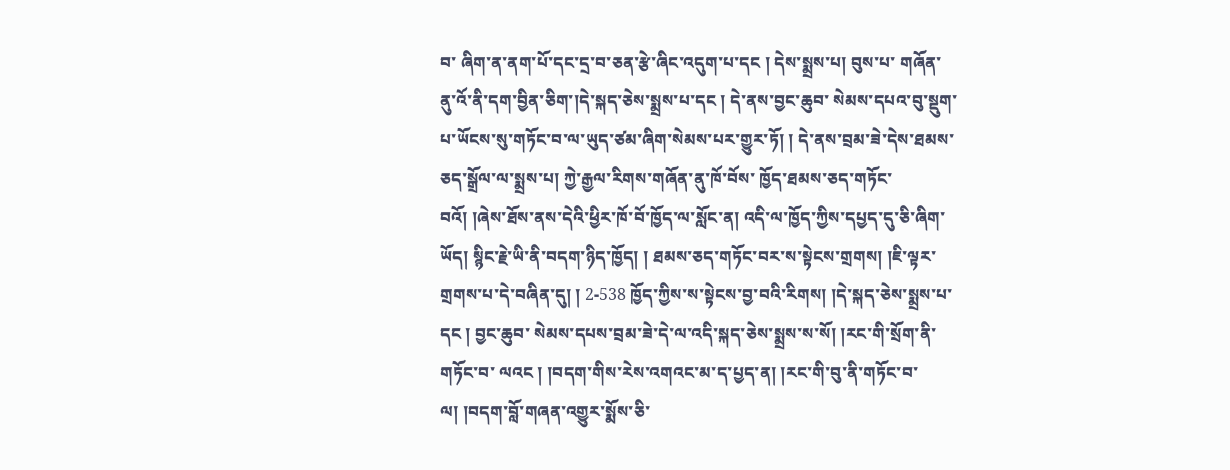བ་ ཞིག་ན་ནག་པོ་དང་དྲ་བ་ཅན་རྩེ་ཞིང་འདུག་པ་དང ། དེས་སྨྲས་པ། བུས་པ་ གཞོན་ནུ་འོ་ནི་དག་བྱིན་ཅིག་།དེ་སྐད་ཅེས་སྨྲས་པ་དང ། དེ་ནས་བྱང་ཆུབ་ སེམས་དཔའ་བུ་སྡུག་པ་ཡོངས་སུ་གཏོང་བ་ལ་ཡུད་ཙམ་ཞིག་སེམས་པར་གྱུར་ཏོ། ། དེ་ནས་བྲམ་ཟེ་དེས་ཐམས་ཅད་སྒྲོལ་ལ་སྨྲས་པ། ཀྱེ་རྒྱལ་རིགས་གཞོན་ནུ་ཁོ་བོས་ ཁྱོད་ཐམས་ཅད་གཏོང་བའོ། །ཞེས་ཐོས་ནས་དེའི་ཕྱིར་ཁོ་བོ་ཁྱོད་ལ་སློང་ན། འདི་ལ་ཁྱོད་ཀྱིས་དཔྱད་དུ་ཅི་ཞིག་ཡོད། སྙིང་རྗེ་ཡི་ནི་བདག་ཉིད་ཁྱོད། ། ཐམས་ཅད་གཏོང་བར་ས་སྟེངས་གྲགས། །ཇི་ལྟར་གྲགས་པ་དེ་བཞིན་དུ། ། 2-538 ཁྱོད་ཀྱིས་ས་སྟེངས་བྱ་བའི་རིགས། །དེ་སྐད་ཅེས་སྨྲས་པ་དང ། བྱང་ཆུབ་ སེམས་དཔས་བྲམ་ཟེ་དེ་ལ་འདི་སྐད་ཅེས་སྨྲས་ས་སོ། །རང་གི་སྲོག་ནི་གཏོང་བ་ ལའང ། །བདག་གིས་རེས་འགའང་མ་ད་པྱད་ན། །རང་གི་བུ་ནི་གཏོང་བ་ ལ། །བདག་བློ་གཞན་འགྱུར་སྨོས་ཅི་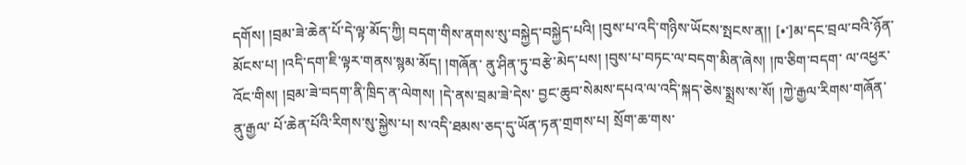དགོས། །བྲམ་ཟེ་ཆེན་པོ་དེ་ལྟ་མོད་ཀྱི། བདག་གིས་ནགས་སུ་བསྐྱེད་བསྐྱེད་པའི། །བུས་པ་འདི་གཉིས་ཡོངས་སྤངས་ན།། [•་]མ་དང་བྲལ་བའི་ཉོན་མོངས་པ། །འདི་དག་ཇི་ལྟར་གནས་སྙམ་མོད། །གཞོན་ ནུ་ཤིན་ཏུ་བརྩེ་མེད་པས། །བུས་པ་བཏང་ལ་བདག་མིན་ཞེས། །ཁ་ཅིག་བདག་ ལ་འཕྱར་འོང་གིས། །བྲམ་ཟེ་བདག་ནི་ཁྲིད་ན་ལེགས། །དེ་ནས་བྲམ་ཟེ་དེས་ བྱང་ཆུབ་སེམས་དཔའ་ལ་འདི་སྐད་ཅེས་སྨྲས་ས་སོ། །ཀྱེ་རྒྱལ་རིགས་གཞོན་ནུ་རྒྱལ་ པོ་ཆེན་པོའི་རིགས་སུ་སྐྱེས་པ། ས་འདི་ཐམས་ཅད་དུ་ཡོན་ཏན་གྲགས་པ། སྲོག་ཆ་གས་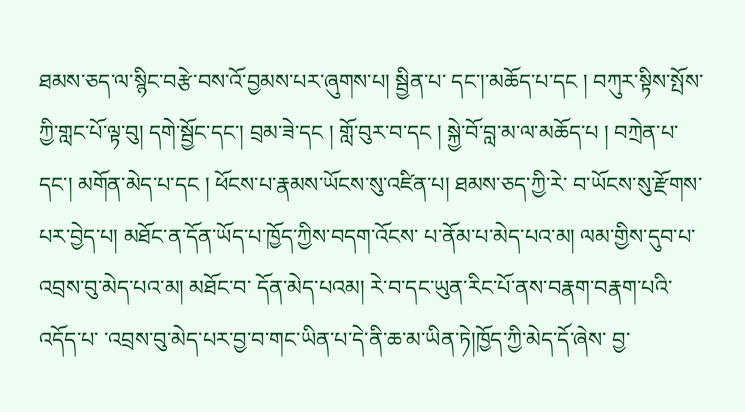ཐམས་ཅད་ལ་སྙིང་བརྩེ་བས་འོ་བྱམས་པར་ཞུགས་པ། སྦྱིན་པ་ དང་།་མཆོད་པ་དང ། བཀུར་སྟིས་སྤོས་ཀྱི་གླང་པོ་ལྟ་བུ། དགེ་སྦྱོང་དང་། བྲམ་ཟེ་དང ། གློ་བུར་བ་དང ། སྐྱེ་བོ་བླ་མ་ལ་མཆོད་པ ། བཀྲེན་པ་དང་། མགོན་མེད་པ་དང ། ཕོངས་པ་རྣམས་ཡོངས་སུ་འཛིན་པ། ཐམས་ཅད་ཀྱི་རེ་ བ་ཡོངས་སུ་རྫོགས་པར་བྱེད་པ། མཐོང་ན་དོན་ཡོད་པ་ཁྱོད་ཀྱིས་བདག་འོངས་ པ་ནོམ་པ་མེད་པའ་མ། ལམ་གྱིས་དུབ་པ་འབྲས་བུ་མེད་པའ་མ། མཐོང་བ་ དོན་མེད་པའམ། རེ་བ་དང་ཡུན་རིང་པོ་ནས་བརྣག་བརྣག་པའི་འདོད་པ་ ་འབྲས་བུ་མེད་པར་བྱ་བ་གང་ཡིན་པ་དེ་ནི་ཆ་མ་ཡིན་ཏེ།ཁྱོད་ཀྱི་མེད་དོ་ཞེས་ བྱ་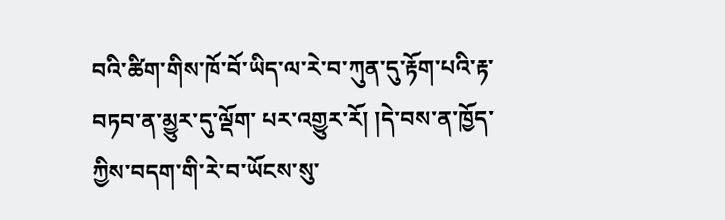བའི་ཚིག་གིས་ཁོ་བོ་ཡིད་ལ་རེ་བ་ཀུན་དུ་རྟོག་པའི་རྟ་བཏབ་ན་མྱུར་དུ་ལྡོག་ པར་འགྱུར་རོ། །དེ་བས་ན་ཁྱོད་ཀྱིས་བདག་གི་རེ་བ་ཡོངས་སུ་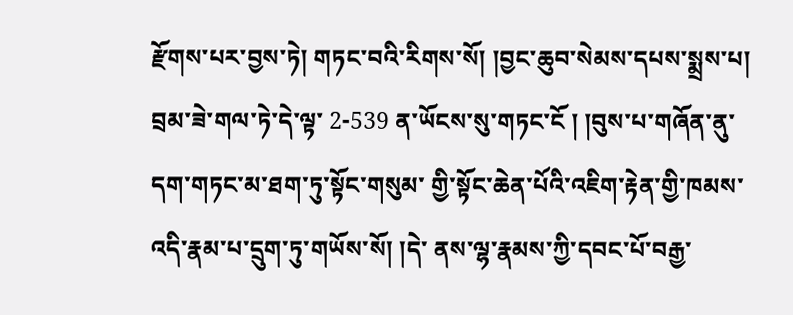རྫོགས་པར་བྱས་ཏེ། གཏང་བའི་རིགས་སོ། །བྱང་ཆུབ་སེམས་དཔས་སྨྲས་པ། བྲམ་ཟེ་གལ་ཏེ་དེ་ལྟ་ 2-539 ན་ཡོངས་སུ་གཏང་ངོ ། །བུས་པ་གཞོན་ནུ་དག་གཏང་མ་ཐག་ཏུ་སྟོང་གསུམ་ གྱི་སྟོང་ཆེན་པོའི་འཇིག་རྟེན་གྱི་ཁམས་འདི་རྣམ་པ་དྲུག་ཏུ་གཡོས་སོ། །དེ་ ནས་ལྷ་རྣམས་ཀྱི་དབང་པོ་བརྒྱ་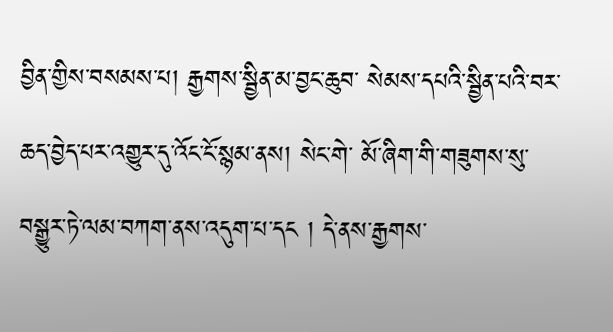བྱིན་གྱིས་བསམས་པ། རྒྱགས་སྦྱིན་མ་བྱང་ཆུབ་ སེམས་དཔའི་སྦྱིན་པའི་བར་ཆད་བྱེད་པར་འགྱུར་དུ་འོང་ངོ་སྙམ་ནས། སེང་གེ་ མོ་ཞིག་གི་གཟུགས་སུ་བསྒྱུར་ཏེ་ལམ་བཀག་ནས་འདུག་པ་དང ། དེ་ནས་རྒྱགས་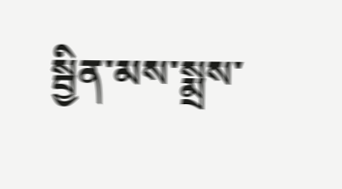སྦྱིན་མས་སྨྲས་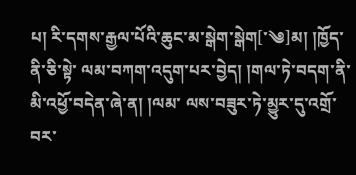པ། རི་དགས་རྒྱལ་པོའི་ཆུང་མ་སྒེག་སྒེག[་༄]མ། །ཁྱོད་ནི་ཅི་སྟེ་ ལམ་བཀག་འདུག་པར་བྱེད། །གལ་ཏེ་བདག་ནི་མི་འཕྱོ་བདེན་ཞེ་ན། །ལམ་ ལས་བཟུར་ཏེ་མྱུར་དུ་འགྲོ་བར་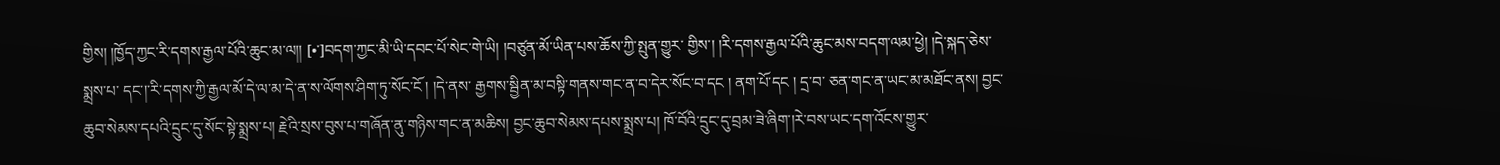གྱིས། །ཁྱོད་ཀྱང་རི་དགས་རྒྱལ་པོའི་ཆུང་མ་ལ།། [•་]བདག་ཀྱང་མི་ཡི་དབང་པོ་སེང་གེ་ཡི། །བཙུན་མོ་ཡིན་པས་ཆོས་ཀྱི་སྤུན་གྱུར་ གྱིས་། །རི་དགས་རྒྱལ་པོའི་ཆུང་མས་བདག་ལམ་ཕྱེ། །དེ་སྐད་ཅེས་སྨྲས་པ་ དང་།་རི་དགས་ཀྱི་རྒྱལ་མོ་དེ་ལ་མ་དེ་ན་ས་ལོགས་ཤིག་ཏུ་སོང་ངོ ། །དེ་ནས་ རྒྱགས་སྦྱིན་མ་བསྟི་གནས་གང་ན་བ་དེར་སོང་བ་དང ། ནག་པོ་དང ། དྲ་བ་ ཅན་གང་ན་ཡང་མ་མཐོང་ནས། བྱང་ཆུབ་སེམས་དཔའི་དྲུང་དུ་སོང་སྟེ་སྨྲས་པ། རྗེའི་སྲས་བུས་པ་གཞོན་ནུ་གཉིས་གང་ན་མཆིས། བྱང་ཆུབ་སེམས་དཔས་སྨྲས་པ། ཁོ་བོའི་དྲུང་དུ་བྲམ་ཟེ་ཞིག་།རེ་བས་ཡང་དག་འོངས་གྱུར་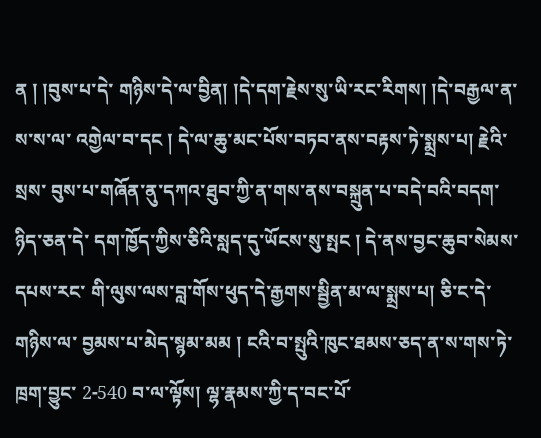ན ། །བུས་པ་དེ་ གཉིས་དེ་ལ་བྱིན། །དེ་དག་རྗེས་སུ་ཡི་རང་རིགས། །དེ་བརྒྱལ་ན་ས་ས་ལ་ འགྱེལ་བ་དང ། དེ་ལ་ཆུ་མང་པོས་བཏབ་ནས་བརྟས་ཏེ་སྨྲས་པ། རྗེའི་སྲས་ བུས་པ་གཞོན་ནུ་དཀའ་ཐུབ་ཀྱི་ན་གས་ནས་བསྐྲུན་པ་བདེ་བའི་བདག་ཉིད་ཅན་དེ་ དག་ཁྱོད་ཀྱིས་ཅིའི་སླད་དུ་ཡོངས་སུ་སྤང ། དེ་ནས་བྱང་ཆུབ་སེམས་དཔས་རང་ གི་ལུས་ལས་བླ་གོས་ཕུད་དེ་རྒྱགས་སྦྱིན་མ་ལ་སྨྲས་པ། ཅི་ང་དེ་གཉིས་ལ་ བྱམས་པ་མེད་སྙམ་མམ ། ངའི་བ་སྤུའི་ཁུང་ཐམས་ཅད་ན་ས་གས་ཏེ་ཁྲག་བྱུང་ 2-540 བ་ལ་ལྟོས། ལྷ་རྣམས་ཀྱི་ད་བང་པོ་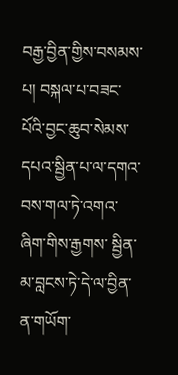བརྒྱ་བྱིན་གྱིས་བསམས་པ། བསྐལ་པ་བཟང་ པོའི་བྱང་ཆུབ་སེམས་དཔའ་སྦྱིན་པ་ལ་དགའ་བས་གལ་ཏེ་འགའ་ཞིག་གིས་རྒྱགས་ སྦྱིན་མ་བླངས་ཏེ་དེ་ལ་བྱིན་ན་གཡོག་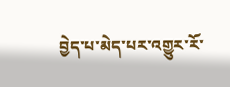བྱེད་པ་མེད་པར་འགྱུར་རོ་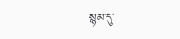སྙམ་དུ་